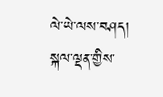ལེ་ཡེ་ལས་བཤད།
སྐལ་ལྡན་གྱིས་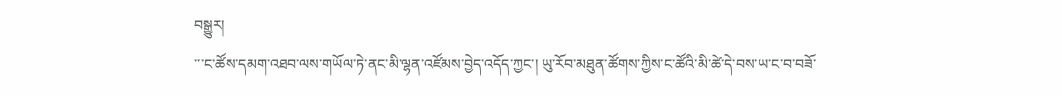བསྒྱུར།
་་་ང་ཚོས་དམག་འཐབ་ལས་གཡོལ་ཏེ་ནང་མི་ལྷན་འཛོམས་བྱེད་འདོད་ཀྱང་། ཡུ་རོབ་མཐུན་ཚོགས་ཀྱིས་ང་ཚོའི་མི་ཚེ་དེ་བས་ཡ་ང་བ་བཟོ་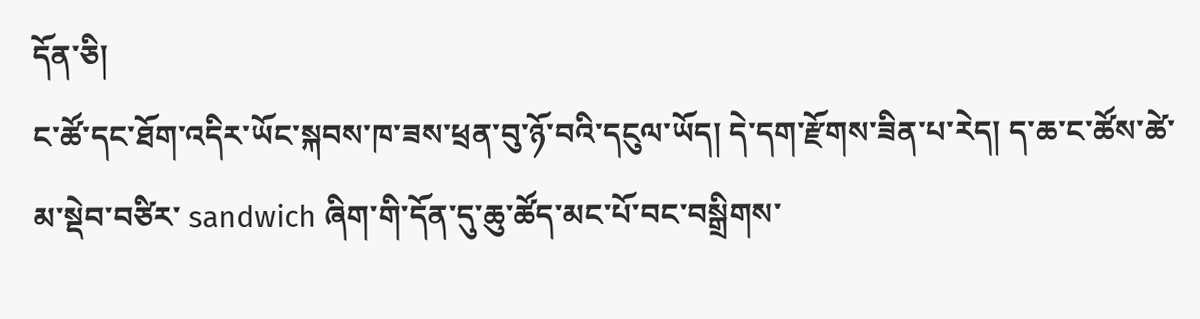དོན་ཅི།
ང་ཚོ་དང་ཐོག་འདིར་ཡོང་སྐབས་ཁ་ཟས་ཕྲན་བུ་ཉོ་བའི་དངུལ་ཡོད། དེ་དག་རྫོགས་ཟིན་པ་རེད། ད་ཆ་ང་ཚོས་ཚེ་མ་སྡེབ་བཙིར་ sandwich ཞིག་གི་དོན་དུ་ཆུ་ཚོད་མང་པོ་བང་བསྒྲིགས་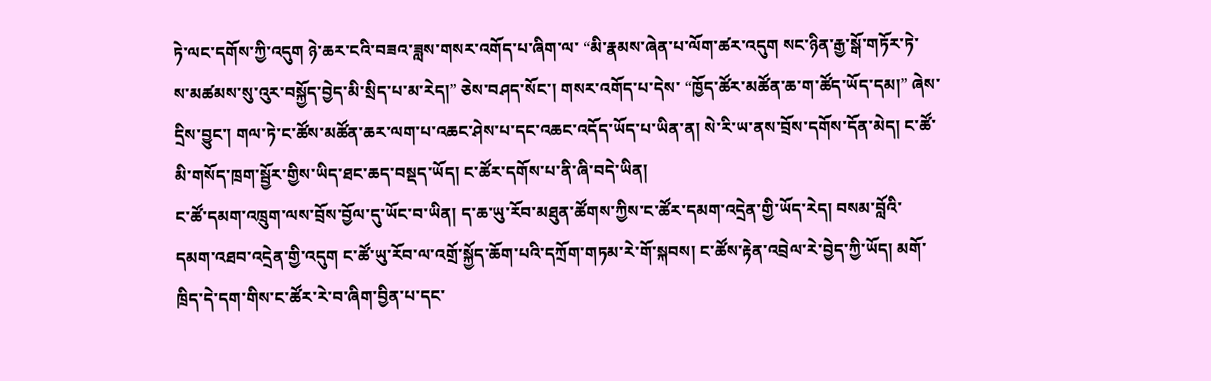ཏེ་ལང་དགོས་ཀྱི་འདུག ཉེ་ཆར་ངའི་བཟའ་ཟླས་གསར་འགོད་པ་ཞིག་ལ་ “མི་རྣམས་ཞེན་པ་ལོག་ཚར་འདུག སང་ཉིན་རྒྱ་སྒོ་གཏོར་ཏེ་ས་མཚམས་སུ་འུར་བསྐྱོད་བྱེད་མི་སྲིད་པ་མ་རེད།” ཅེས་བཤད་སོང་། གསར་འགོད་པ་དེས་ “ཁྱོད་ཚོར་མཚོན་ཆ་ག་ཚོད་ཡོད་དམ།” ཞེས་དྲིས་བྱུང་། གལ་ཏེ་ང་ཚོས་མཚོན་ཆར་ལག་པ་འཆང་ཤེས་པ་དང་འཆང་འདོད་ཡོད་པ་ཡིན་ན། སེ་རི་ཡ་ནས་བྲོས་དགོས་དོན་མེད། ང་ཚོ་མི་གསོད་ཁྲག་སྦྱོར་གྱིས་ཡིད་ཐང་ཆད་བསྡད་ཡོད། ང་ཚོར་དགོས་པ་ནི་ཞི་བདེ་ཡིན།
ང་ཚོ་དམག་འཁྲུག་ལས་བྲོས་བྱོལ་དུ་ཡོང་བ་ཡིན། ད་ཆ་ཡུ་རོབ་མཐུན་ཚོགས་ཀྱིས་ང་ཚོར་དམག་འདྲེན་གྱི་ཡོད་རེད། བསམ་བློའི་དམག་འཐབ་འདྲེན་གྱི་འདུག ང་ཚོ་ཡུ་རོབ་ལ་འགྲོ་སྐྱོད་ཆོག་པའི་དཀྲོག་གཏམ་རེ་གོ་སྐབས། ང་ཚོས་རྟེན་འབྲེལ་རེ་བྱེད་ཀྱི་ཡོད། མགོ་ཁྲིད་དེ་དག་གིས་ང་ཚོར་རེ་བ་ཞིག་བྱིན་པ་དང་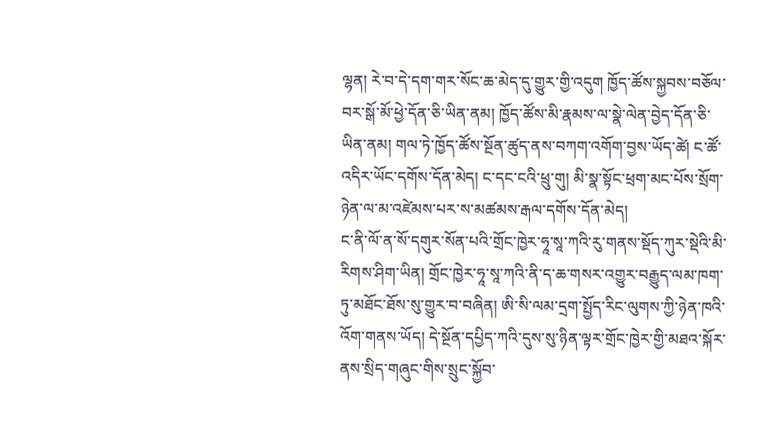ལྷན། རེ་བ་དེ་དག་གར་སོང་ཆ་མེད་དུ་གྱུར་གྱི་འདུག ཁྱོད་ཚོས་སྐྱབས་བཅོལ་བར་སྒོ་མོ་ཕྱེ་དོན་ཅི་ཡིན་ནམ། ཁྱོད་ཚོས་མི་རྣམས་ལ་སྣེ་ལེན་བྱེད་དོན་ཅི་ཡིན་ནམ། གལ་ཏེ་ཁྱོད་ཚོས་སྔོན་ཚུད་ནས་བཀག་འགོག་བྱས་ཡོད་ཚེ། ང་ཚོ་འདིར་ཡོང་དགོས་དོན་མེད། ང་དང་ངའི་ཕྲུ་གུ། མི་སྣ་སྟོང་ཕྲག་མང་པོས་སྲོག་ཉེན་ལ་མ་འཛེམས་པར་ས་མཚམས་རྒལ་དགོས་དོན་མེད།
ང་ནི་ལོ་ན་སོ་དགུར་སོན་པའི་གྲོང་ཁྱེར་ཧཱ་སཱ་ཀའི་རུ་གནས་སྡོད་ཀུར་སྡེའི་མི་རིགས་ཤིག་ཡིན། གྲོང་ཁྱེར་ཧཱ་སཱ་ཀའི་ནི་ད་ཆ་གསར་འགྱུར་བརྒྱུད་ལམ་ཁག་ཏུ་མཐོང་ཐོས་སུ་གྱུར་བ་བཞིན། ཨི་སི་ལམ་དྲག་སྤྱོད་རིང་ལུགས་ཀྱི་ཉེན་ཁའི་འོག་གནས་ཡོད། དེ་སྔོན་དཔྱིད་ཀའི་དུས་སུ་ཉིན་ལྟར་གྲོང་ཁྱེར་གྱི་མཐའ་སྐོར་ནས་སྲིད་གཞུང་གིས་སྲུང་སྐྱོབ་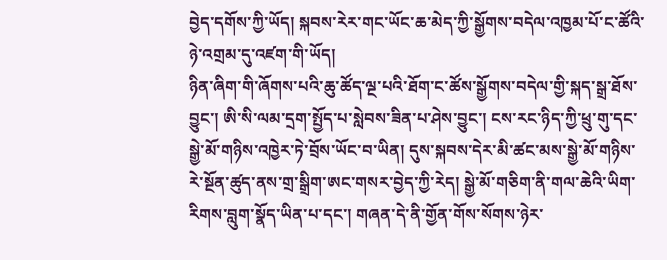བྱེད་དགོས་ཀྱི་ཡོད། སྐབས་རེར་གང་ཡོང་ཆ་མེད་ཀྱི་སྒྱོགས་བདེལ་འཁྱམ་པོ་ང་ཚོའི་ཉེ་འགྲམ་དུ་འཛག་གི་ཡོད།
ཉིན་ཞིག་གི་ཞོགས་པའི་ཆུ་ཚོད་ལྔ་པའི་ཐོག་ང་ཚོས་སྒྱོགས་བདེལ་གྱི་སྐད་སྒྲ་ཐོས་བྱུང་། ཨི་སི་ལམ་དྲག་སྤྱོད་པ་སླེབས་ཟིན་པ་ཤེས་བྱུང་། ངས་རང་ཉིད་ཀྱི་ཕྲུ་གུ་དང་སྒྱེ་མོ་གཉིས་འཁྱེར་ཏེ་བྲོས་ཡོང་བ་ཡིན། དུས་སྐབས་དེར་མི་ཚང་མས་སྒྱེ་མོ་གཉིས་རེ་སྔོན་ཚུད་ནས་གྲ་སྒྲིག་ཨང་གསར་བྱེད་ཀྱི་རེད། སྒྱེ་མོ་གཅིག་ནི་གལ་ཆེའི་ཡིག་རིགས་བླུག་སྣོད་ཡིན་པ་དང་། གཞན་དེ་ནི་གྱོན་གོས་སོགས་ཉེར་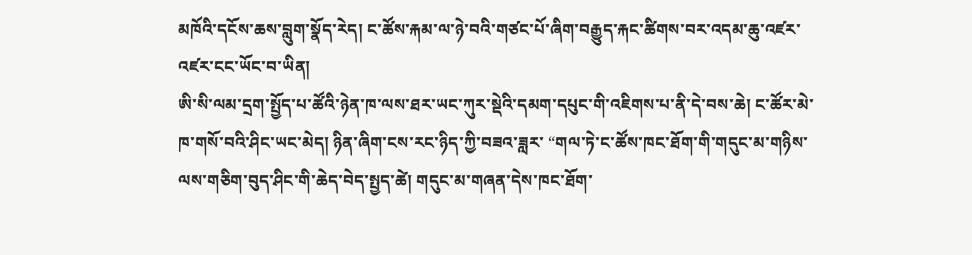མཁོའི་དངོས་ཆས་བླུག་སྣོད་རེད། ང་ཚོས་རྐམ་ལ་ཉེ་བའི་གཙང་པོ་ཞིག་བརྒྱུད་རྐང་ཚིགས་བར་འདམ་ཆུ་འཛར་འཛར་ངང་ཡོང་བ་ཡིན།
ཨི་སི་ལམ་དྲག་སྤྱོད་པ་ཚོའི་ཉེན་ཁ་ལས་ཐར་ཡང་ཀུར་སྡེའི་དམག་དཔུང་གི་འཇིགས་པ་ནི་དེ་བས་ཆེ། ང་ཚོར་མེ་ཁ་གསོ་བའི་ཤིང་ཡང་མེད། ཉིན་ཞིག་ངས་རང་ཉིད་ཀྱི་བཟའ་ཟླར་ “གལ་ཏེ་ང་ཚོས་ཁང་ཐོག་གི་གདུང་མ་གཉིས་ལས་གཅིག་བུད་ཤིང་གི་ཆེད་བེད་སྤྱད་ཚེ། གདུང་མ་གཞན་དེས་ཁང་ཐོག་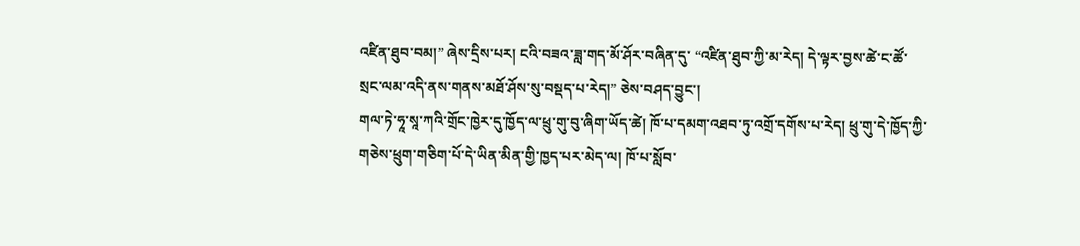འཛིན་ཐུབ་བམ།” ཞེས་དྲིས་པར། ངའི་བཟའ་ཟླ་གད་མོ་ཤོར་བཞིན་དུ་ “འཛིན་ཐུབ་ཀྱི་མ་རེད། དེ་ལྟར་བྱས་ཚེ་ང་ཚོ་སྲང་ལམ་འདི་ནས་གནས་མཐོ་ཤོས་སུ་བསྡད་པ་རེད།” ཅེས་བཤད་བྱུང་།
གལ་ཏེ་ཧཱ་སཱ་ཀའི་གྲོང་ཁྱེར་དུ་ཁྱོད་ལ་ཕྲུ་གུ་བུ་ཞིག་ཡོད་ཚེ། ཁོ་པ་དམག་འཐབ་ཏུ་འགྲོ་དགོས་པ་རེད། ཕྲུ་གུ་དེ་ཁྱོད་ཀྱི་གཅེས་ཕྲུག་གཅིག་པོ་དེ་ཡིན་མིན་གྱི་ཁྱད་པར་མེད་ལ། ཁོ་པ་སློབ་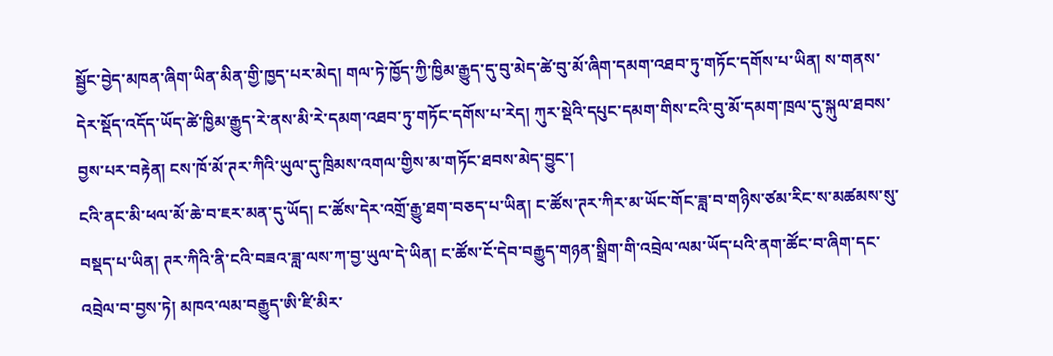སྦྱོང་བྱེད་མཁན་ཞིག་ཡིན་མིན་གྱི་ཁྱད་པར་མེད། གལ་ཏེ་ཁྱོད་ཀྱི་ཁྱིམ་རྒྱུད་དུ་བུ་མེད་ཚེ་བུ་མོ་ཞིག་དམག་འཐབ་ཏུ་གཏོང་དགོས་པ་ཡིན། ས་གནས་དེར་སྡོད་འདོད་ཡོད་ཚེ་ཁྱིམ་རྒྱུད་རེ་ནས་མི་རེ་དམག་འཐབ་ཏུ་གཏོང་དགོས་པ་རེད། ཀུར་སྡེའི་དཔུང་དམག་གིས་ངའི་བུ་མོ་དམག་ཁྲལ་དུ་སྐུལ་ཐབས་བྱས་པར་བརྟེན། ངས་ཁོ་མོ་ཊར་ཀིའི་ཡུལ་དུ་ཁྲིམས་འགལ་གྱིས་མ་གཏོང་ཐབས་མེད་བྱུང་།
ངའི་ནང་མི་ཕལ་མོ་ཆེ་བ་ཇར་མན་དུ་ཡོད། ང་ཚོས་དེར་འགྲོ་རྒྱུ་ཐག་བཅད་པ་ཡིན། ང་ཚོས་ཊར་ཀིར་མ་ཡོང་གོང་ཟླ་བ་གཉིས་ཙམ་རིང་ས་མཚམས་སུ་བསྡད་པ་ཡིན། ཊར་ཀིའི་ནི་ངའི་བཟའ་ཟླ་ལས་ཀ་བྱ་ཡུལ་དེ་ཡིན། ང་ཚོས་ངོ་དེབ་བརྒྱུད་གཉན་སྒྲིག་གི་འབྲེལ་ལམ་ཡོད་པའི་ནག་ཚོང་བ་ཞིག་དང་འབྲེལ་བ་བྱས་ཏེ། མཁའ་ལམ་བརྒྱུད་ཨི་ཛི་མིར་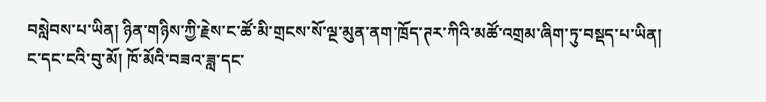བསླེབས་པ་ཡིན། ཉིན་གཉིས་ཀྱི་རྗེས་ང་ཚོ་མི་གྲངས་སོ་ལྔ་མུན་ནག་ཁྲོད་ཊར་ཀིའི་མཚོ་འགྲམ་ཞིག་ཏུ་བསྡད་པ་ཡིན།
ང་དང་ངའི་བུ་མོ། ཁོ་མོའི་བཟའ་ཟླ་དང་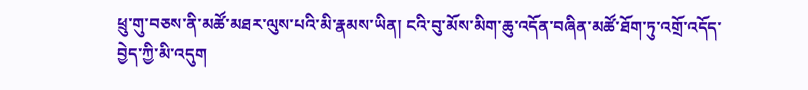ཕྲུ་གུ་བཅས་ནི་མཚོ་མཐར་ལུས་པའི་མི་རྣམས་ཡིན། ངའི་བུ་མོས་མིག་ཆུ་འདོན་བཞིན་མཚོ་ཐོག་ཏུ་འགྲོ་འདོད་བྱེད་ཀྱི་མི་འདུག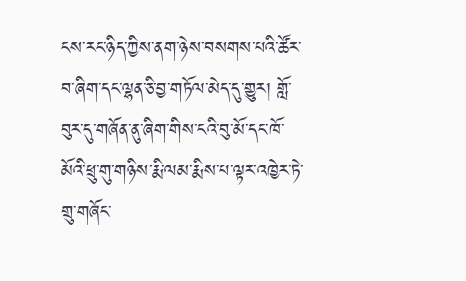ངས་རང་ཉིད་ཀྱིས་ནག་ཉེས་བསགས་པའི་ཚོར་བ་ཞིག་དང་ལྷན་ཅི་བྱ་གཏོལ་མེད་དུ་གྱུར། གློ་བུར་དུ་གཞོན་ནུ་ཞིག་གིས་ངའི་བུ་མོ་དང་ཁོ་མོའི་ཕྲུ་གུ་གཉིས་རྨི་ལམ་རྨིས་པ་ལྟར་འཁྱེར་ཏེ་གྲུ་གཞོང་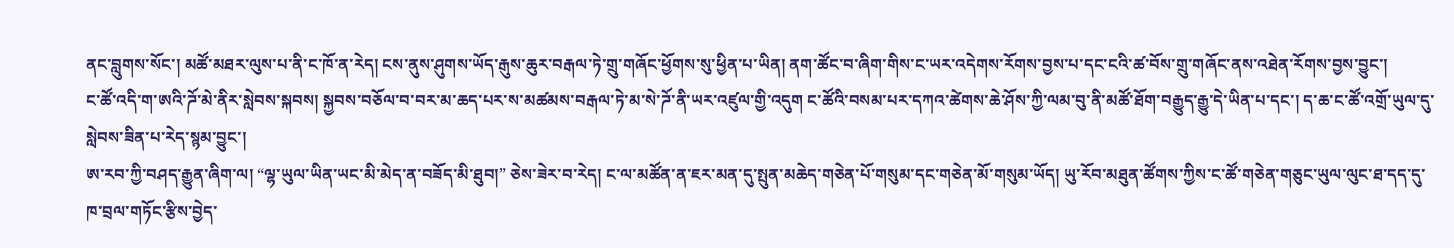ནང་བླུགས་སོང་། མཚོ་མཐར་ལུས་པ་ནི་ང་ཁོ་ན་རེད། ངས་ནུས་ཤུགས་ཡོད་རྒུས་ཆུར་བརྒལ་ཏེ་གྲུ་གཞོང་ཕྱོགས་སུ་ཕྱིན་པ་ཡིན། ནག་ཚོང་བ་ཞིག་གིས་ང་ཡར་འདེགས་རོགས་བྱས་པ་དང་ངའི་ཚ་བོས་གྲུ་གཞོང་ནས་འཐེན་རོགས་བྱས་བྱུང་།
ང་ཚོ་འདི་ག་ཨའི་ཌོ་མེ་ནིར་སླེབས་སྐབས། སྐྱབས་བཅོལ་བ་བར་མ་ཆད་པར་ས་མཚམས་བརྒལ་ཏེ་མ་སེ་ཌོ་ནི་ཡར་འཛུལ་གྱི་འདུག ང་ཚོའི་བསམ་པར་དཀའ་ཚེགས་ཆེ་ཤོས་ཀྱི་ལམ་བུ་ནི་མཚོ་ཐོག་བརྒྱུད་རྒྱུ་དེ་ཡིན་པ་དང་། ད་ཆ་ང་ཚོ་འགྲོ་ཡུལ་དུ་སླེབས་ཟིན་པ་རེད་སྙམ་བྱུང་།
ཨ་རབ་ཀྱི་བཤད་རྒྱུན་ཞིག་ལ། “ལྷ་ཡུལ་ཡིན་ཡང་མི་མེད་ན་བཟོད་མི་ཐུབ།” ཅེས་ཟེར་བ་རེད། ང་ལ་མཚོན་ན་ཇར་མན་དུ་སྤུན་མཆེད་གཅེན་པོ་གསུམ་དང་གཅེན་མོ་གསུམ་ཡོད། ཡུ་རོབ་མཐུན་ཚོགས་ཀྱིས་ང་ཚོ་གཅེན་གཅུང་ཡུལ་ལུང་ཐ་དད་དུ་ཁ་བྲལ་གཏོང་རྩིས་བྱེད་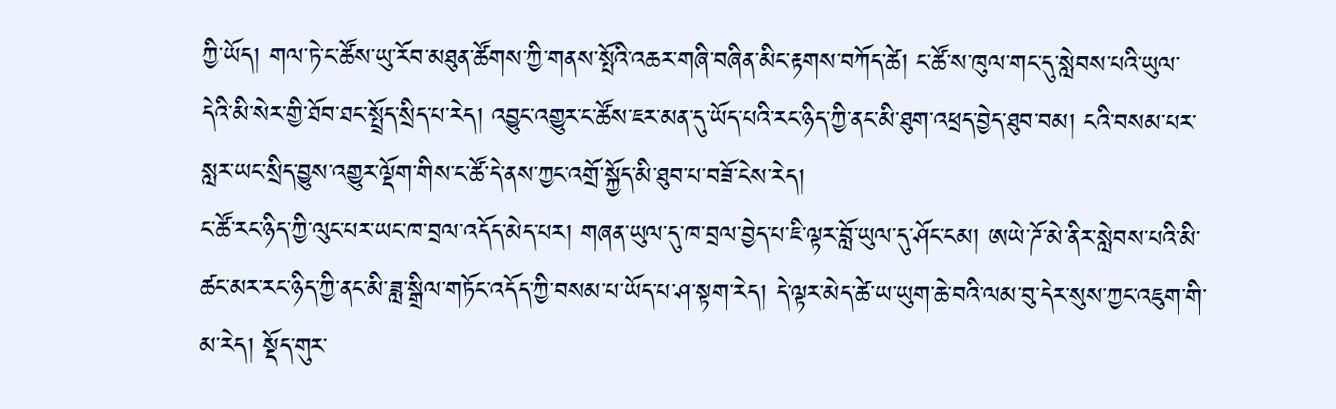ཀྱི་ཡོད། གལ་ཏེ་ང་ཚོས་ཡུ་རོབ་མཐུན་ཚོགས་ཀྱི་གནས་སྤོའི་འཆར་གཞི་བཞིན་མིང་རྟགས་བཀོད་ཚེ། ང་ཚོ་ས་ཁུལ་གང་དུ་སླེབས་པའི་ཡུལ་དེའི་མི་སེར་གྱི་ཐོབ་ཐང་སྤྲོད་སྲིད་པ་རེད། འབྱུང་འགྱུར་ང་ཚོས་ཇར་མན་དུ་ཡོད་པའི་རང་ཉིད་ཀྱི་ནང་མི་ཐུག་འཕྲད་བྱེད་ཐུབ་བམ། ངའི་བསམ་པར་སླར་ཡང་སྲིད་བྱུས་འགྱུར་ལྡོག་གིས་ང་ཚོ་དེ་ནས་ཀྱང་འགྲོ་སྐྱོད་མི་ཐུབ་པ་བཟོ་ངེས་རེད།
ང་ཚོ་རང་ཉིད་ཀྱི་ལུང་པར་ཡང་ཁ་བྲལ་འདོད་མེད་པར། གཞན་ཡུལ་དུ་ཁ་བྲལ་བྱེད་པ་ཇི་ལྟར་བློ་ཡུལ་དུ་ཤོང་ངམ། ཨཡེ་ཌོ་མེ་ནིར་སླེབས་པའི་མི་ཚང་མར་རང་ཉིད་ཀྱི་ནང་མི་ཟླ་སྒྲིལ་གཏོང་འདོད་ཀྱི་བསམ་པ་ཡོད་པ་ཤ་སྟག་རེད། དེ་ལྟར་མེད་ཚེ་ཡ་ཡུག་ཆེ་བའི་ལམ་བུ་དེར་སུས་ཀྱང་འཇུག་གི་མ་རེད། སྡོད་གུར་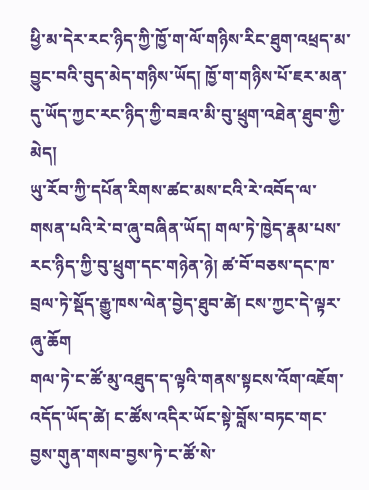ཕྱི་མ་དེར་རང་ཉིད་ཀྱི་ཁྱོ་ག་ལོ་གཉིས་རིང་ཐུག་འཕྲད་མ་བྱུང་བའི་བུད་མེད་གཉིས་ཡོད། ཁྱོ་ག་གཉིས་པོ་ཇར་མན་དུ་ཡོད་ཀྱང་རང་ཉིད་ཀྱི་བཟའ་མི་བུ་ཕྲུག་འཐེན་ཐུབ་ཀྱི་མེད།
ཡུ་རོབ་ཀྱི་དཔོན་རིགས་ཚང་མས་ངའི་རེ་འབོད་ལ་གསན་པའི་རེ་བ་ཞུ་བཞིན་ཡོད། གལ་ཏེ་ཁྱེད་རྣམ་པས་རང་ཉིད་ཀྱི་བུ་ཕྲུག་དང་གཉེན་ཉེ། ཚ་བོ་བཅས་དང་ཁ་བྲལ་ཏེ་སྡོད་རྒྱུ་ཁས་ལེན་བྱེད་ཐུབ་ཚེ། ངས་ཀྱང་དེ་ལྟར་ཞུ་ཆོག
གལ་ཏེ་ང་ཚོ་མུ་འཐུད་ད་ལྟའི་གནས་སྟངས་འོག་འཇོག་འདོད་ཡོད་ཚེ། ང་ཚོས་འདིར་ཡོང་སྟེ་བློས་བཏང་གང་བྱས་གུན་གསབ་བྱས་ཏེ་ང་ཚོ་སེ་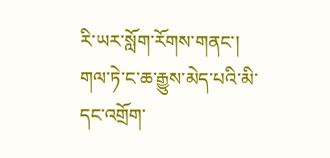རི་ཡར་སློག་རོགས་གནང་། གལ་ཏེ་ང་ཆ་རྒྱུས་མེད་པའི་མི་དང་འགྲོག་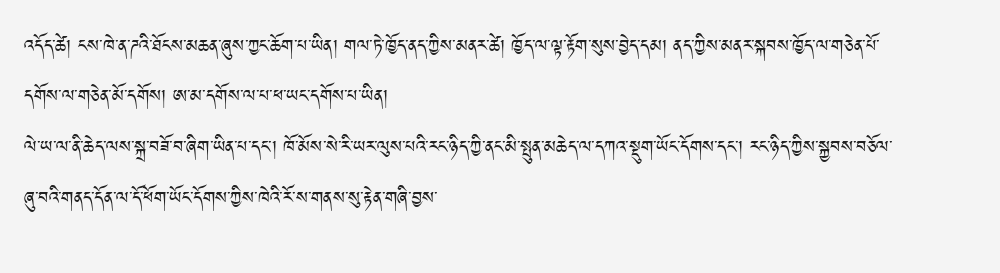འདོད་ཚེ། ངས་ཁེ་ན་ཌའི་ཐོངས་མཆན་ཞུས་ཀྱང་ཆོག་པ་ཡིན། གལ་ཏེ་ཁྱོད་ནད་ཀྱིས་མནར་ཚེ། ཁྱོད་ལ་ལྟ་རྟོག་སུས་བྱེད་དམ། ནད་ཀྱིས་མནར་སྐབས་ཁྱོད་ལ་གཅེན་པོ་དགོས་ལ་གཅེན་མོ་དགོས། ཨ་མ་དགོས་ལ་པ་ཕ་ཡང་དགོས་པ་ཡིན།
ལེ་ཡ་ལ་ནི་ཆེད་ལས་སྐྲ་བཟོ་བ་ཞིག་ཡིན་པ་དང་། ཁོ་མོས་སེ་རི་ཡར་ལུས་པའི་རང་ཉིད་ཀྱི་ནང་མི་སྤུན་མཆེད་ལ་དཀའ་སྡུག་ཡོང་དོགས་དང་། རང་ཉིད་ཀྱིས་སྐྱབས་བཅོལ་ཞུ་བའི་གནད་དོན་ལ་དོ་ཕོག་ཡོང་དོགས་ཀྱིས་ཁེའི་རོ་ས་གནས་སུ་རྟེན་གཞི་བྱས་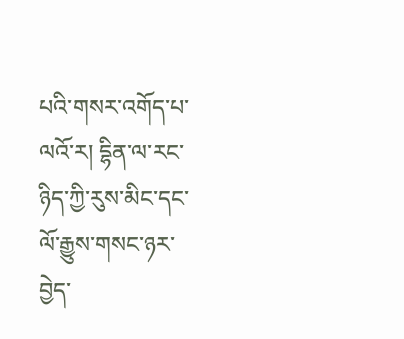པའི་གསར་འགོད་པ་ལའོ་ར། དྷིན་ལ་རང་ཉིད་ཀྱི་རུས་མིང་དང་ལོ་རྒྱུས་གསང་ཉར་བྱེད་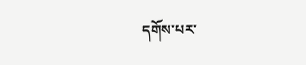དགོས་པར་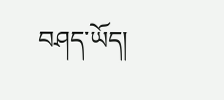བཤད་ཡོད།